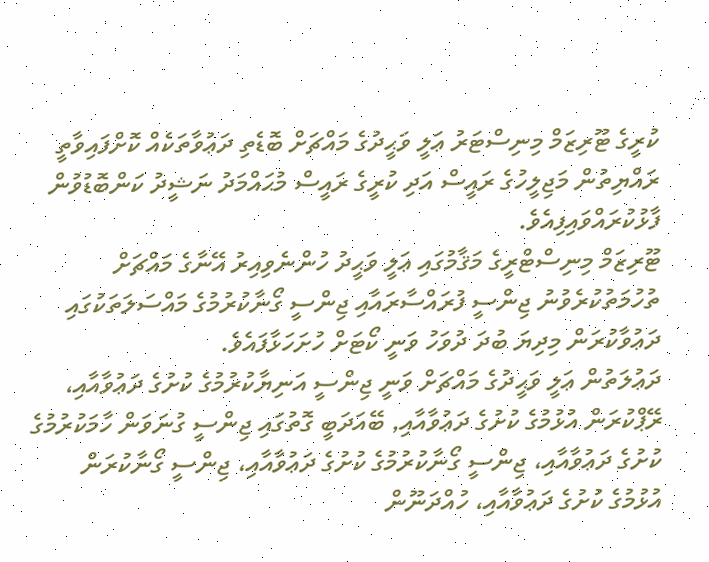ކުރީގެ ޓޫރިޒަމް މިނިސްޓަރު ޢަލީ ވަޙީދުގެ މައްޗަށް ބޮޑެތި ދަޢުވާތަކެއް ކޮށްފައިވާތީ ރައްޔިތުން މަޖިލީހުގެ ރައީސް އަދި ކުރީގެ ރައީސް މުޙައްމަދު ނަޝީދު ކަންބޮޑުވުން ފާޅުކުރައްވައިފިއެވެ.
ޓޫރިޒަމް މިނިސްޓްރީގެ މަޤާމުގައި ޢަލީ ވަޙީދު ހުންނެވިއިރު އޭނާގެ މައްޗަށް ތުހުމަތުކުރެވުނު ޖިންސީ ފުރައްސާރައާއި ޖިންސީ ގޯނާކުރުމުގެ މައްސަލަތަކުގައި ދަޢުވާކުރަން މިދިޔަ ބުދަ ދުވަހު ވަނީ ކޯޓަށް ހުށަހަޅާފައެވެ.
ދަޢުލަތުން ޢަލީ ވަޙީދުގެ މައްޗަށް ވަނީ ޖިންސީ އަނިޔާކުރުމުގެ ކުށުގެ ދަޢުވާއާއި، ރޭޕްކުރަން އުޅުމުގެ ކުށުގެ ދަޢުވާއާއި, ބޭއަދަބީ ގޮތުގައި ޖިންސީ ގުނަވަން ހާމަކުރުމުގެ ކުށުގެ ދަޢުވާއާއި، ޖިންސީ ގޯނާކުރުމުގެ ކުށުގެ ދަޢުވާއާއި، ޖިންސީ ގޯނާކުރަން އުޅުމުގެ ކުށުގެ ދަޢުވާއާއި، ހުއްދަނޫން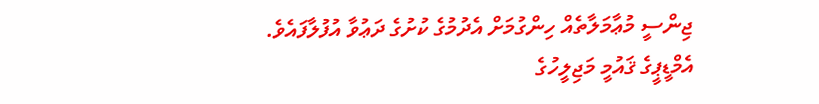ޖިންސީ މުޢާމަލާތެއް ހިންގުމަށް އެދުމުގެ ކުށުގެ ދަޢުވާ އުފުލާފައެވެ.
އެމްޑީޕީގެ ޤައުމީ މަޖިލީހުގެ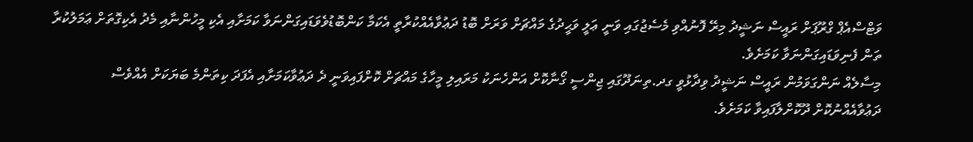ވަޓްސްއެޕް ގްރޫޕަށް ރައީސް ނަޝީދު މިރޭ ފޮނުއްވި މެސެޖުގައި ވަނީ ޢަލީ ވަޙީދުގެ މައްޗަށް ވަރަށް ބޮޑު ދަޢުވާއެއްކުރާތީ އެކަމާ ކަންބޮޑުވެވަޑައިގަންނަވާ ކަމަށާއި އެކި މީހުންނާއި މެދު އެކިގޮތަށް ޢަމަލުކުރާ ތަން ފެނިވަޑައިގަންނަވާ ކަމަށެވެ.
މިސާލެއް ނަންގަވަމުން ރައީސް ނަޝީދު ވިދާޅުވީ ގދ.ތިނަދޫގައި ޖިންސީ ގޯނާކޮށް އަންހެނަކު މަރައިލި މީހާގެ މައްޗަށް ކޮށްފައިވަނީ ދެ ދަޢުވާކަމަށާއި އެފަދަ ކިތަންމެ ބަޔަކަށް އެއްވެސް ދަޢުވާއެއްނުކޮށް ދޫކޮށްލާފައިވާ ކަމަށެވެ.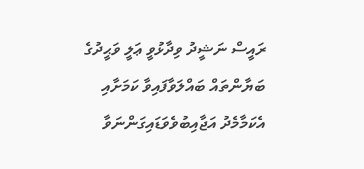ރައީސް ނަޝީދު ވިދާޅުވީ ޢަލީ ވަޙީދުގެ ބަޔާންތައް ބައްލަވާފައިވާ ކަމަށާއި އެކަމާމެދު އަޖާއިބުވެވަޑައިގަންނަވާ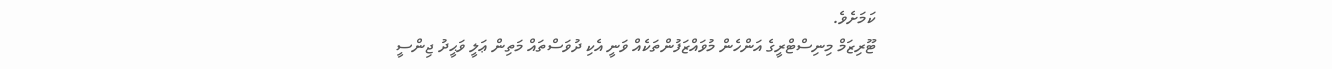ކަމަށެވެ.
ޓޫރިޒަމް މިނިސްޓްރީގެ އަންހެން މުވައްޒަފުންތަކެއް ވަނީ އެކި ދުވަސްތައް މަތިން ޢަލީ ވަޙީދު ޖިންސީ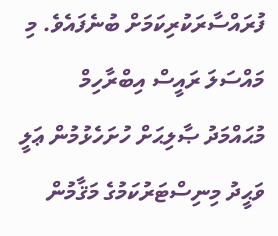ފުރައްސާރަކުރިކަމަށް ބުނެފައެވެ. މި މައްސަލަ ރައީސް އިބްރާހިމް މުޙައްމަދު ޞާލިޙަށް ހުށަހެޅުމުން ޢަލީ ވަޙީދު މިނިސްޓަރުކަމުގެ މަޤާމުން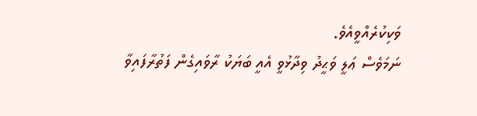ވަކިކުރެއްވީއެވެ.
ނަމަވެސް ޢަލީ ވަޙީދު ވިދާޅުވީ އެއީ ބަޔަކު ރާވައިގެން ފަތުރާފައިވާ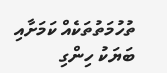ތުހުމަތުތަކެއް ކަމަށާއި ބަޔަކު ހިންގި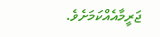ޖަރީމާއެއްކަމަށެވެ.